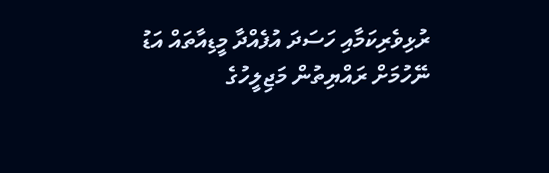ރުޅިވެރިކަމާއި ހަސަދަ އުފެއްދާ މީޑިއާތައް އަޑު ނޭހުމަށް ރައްޔިތުން މަޖިލީހުގެ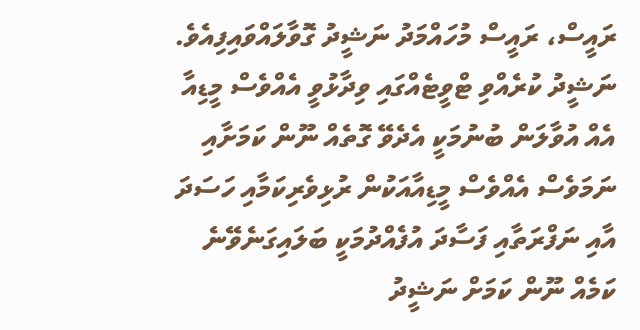ރައީސް، ރައީސް މުހައްމަދު ނަޝީދު ގޮވާލައްވައިފިއެވެ.
ނަޝީދު ކުރެއްވި ޓްވީޓެއްގައި ވިދާޅުވީ އެއްވެސް މީޑިއާ އެއް އުވާލަން ބުނުމަކީ އެދެވޭ ގޮތެއް ނޫން ކަމަށާއި ނަމަވެސް އެއްވެސް މީޑިއާއަކުން ރުޅިވެރިކަމާއި ހަސަދަ އާއި ނަފްރަތާއި ފަސާދަ އުފެއްދުމަކީ ބަލައިގަނެވޭނެ ކަމެއް ނޫން ކަމަށް ނަޝީދު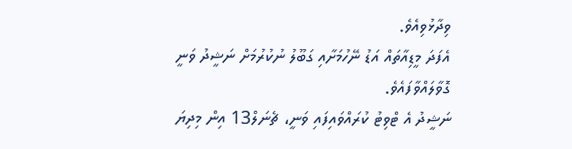ވިދާޅުވިއެވެ.
އެފަދަ މީޑިއާތައް އަޑު ނޭހުމަށާއި ގަބޫލު ނުކުރުމަށް ނަޝީދު ވަނީ ގޮވާލައްވާފައެވެ.
ނަޝީދު އެ ޓްވިޓު ކުރައްވައިފައި ވަނީ، ޗެނަލް13 އިން މިދިޔަ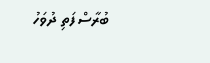ބުރާސްފަތި ދުވަހު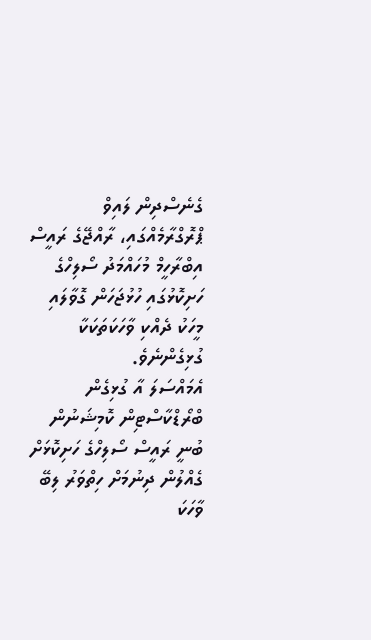ގެނެސްދިން ލައިވް ޕްރޮގްރާމެއްގައި، ރާއްޖޭގެ ރައީސް އިބްރާހީމް މުހައްމަދު ސޯލިހްގެ ހަށިކޮޅުގައި ހުޅުޖަހަން ގޮވާލައި މީހަކު ދެއްކި ވާހަކަތަކަކާ ގުޅިގެންނެވެ.
އެމައްސަލަ އާ ގުޅިގެން ބްރޯޑްކާސްޓިން ކޮމިޝަނުން ބުނީ ރައީސް ސޯލިހްގެ ހަށިކޮޅަށް ގެއްލުން ދިނުމަށް ހިތްވަރު ލިބޭ ވާހަކަ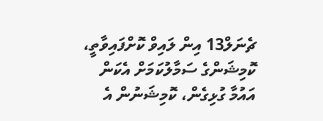ޗެނަލް13 އިން ލައިވް ކޮށްފައިވާތީ، ކޮމިޝަންގެ ސަމާލުކަމަށް އެކަން އައުމާ ގުޅިގެން، ކޮމިޝަނުން އެ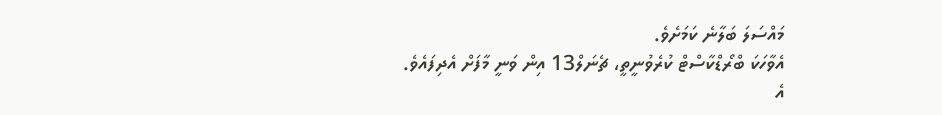މައްސަލަ ބަލާނެ ކަމަށެވެ.
އެވާހަކަ ބްރޯޑްކާސްޓް ކުރެވުނީތީ، ޗެނަލް13 އިން ވަނީ މާފަށް އެދިފައެވެ.
އެ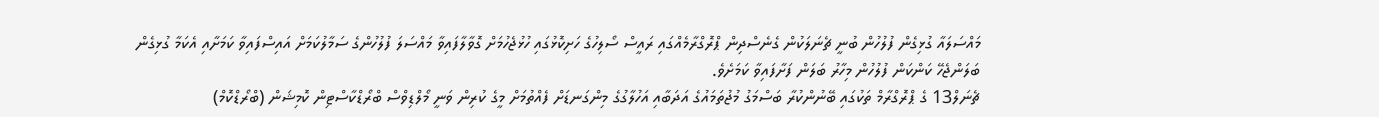މައްސަލައާ ގުޅިގެން ފުލުހުން ބުނީ ޗެނަލަކުން ގެނެސްދިން ޕްރޮގްރާމެއްގައި ރައީސް ސޯލިހުގެ ހަށިކޮޅުގައި ހުޅުޖެހުމަށް ގޮވާލާފައިވާ މައްސަލަ ފުލުހުންގެ ސަމާލުކަމަށް އައިސްފައިވާ ކަމަށާއި އެކަމާ ގުޅިގެން ބަލަންޖެހޭ ކަންކަން ފުލުހުން މިހާރު ބަލަން ފަށާފައިވާ ކަމަށެވެ.
ޗެނަލް13 ގެ ޕްރޮގްރާމް ތަކުގައި ބޭނުންކުރާ ބަސްމަގު މުޖުތަމައުގެ އަދަބާއި އަހުލާގުގެ މިންގަނޑަށް ފެއްތުމަށް މީގެ ކުރިން ވަނީ މޯލްޑިވްސް ބްރޯޑްކާސްޓިން ކޮމިޝަން (ބްރޯޑްކޮމް)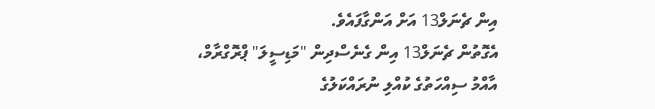އިން ޗެނަލް13 އަށް އަންގާފައެވެ.
އެގޮތުން ޗެނަލް13 އިން ގެނެސްދިން "މަޑިސީލަ" ޕްރޮގްރާމް، އާއްމު ސިއްހަތުގެ ކުއްލި ނުރައްކަލުގެ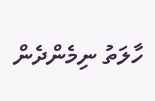ހާލަތު ނިމެންދެން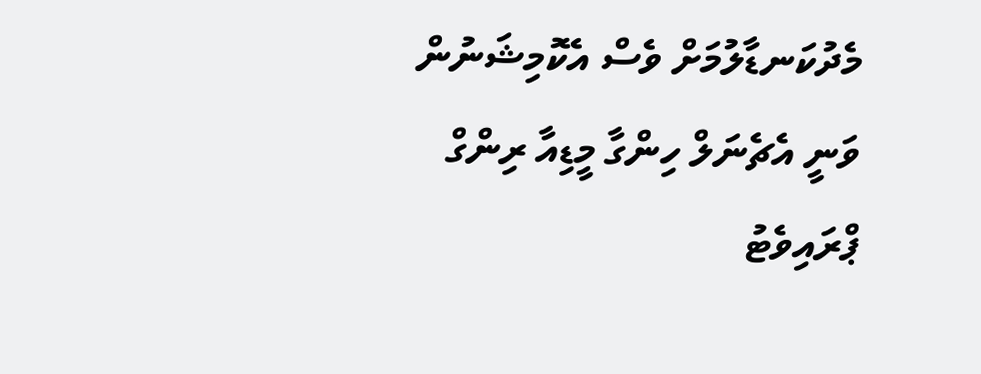މެދުކަނޑާލުމަށް ވެސް އެކޮމިޝަނުން ވަނީ އެޗެނަލް ހިންގާ މީޑިއާ ރިންގް ޕްރައިވެޓު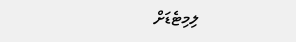ލިމިޓެޑަށް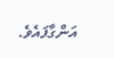އަންގާފައެވެ.